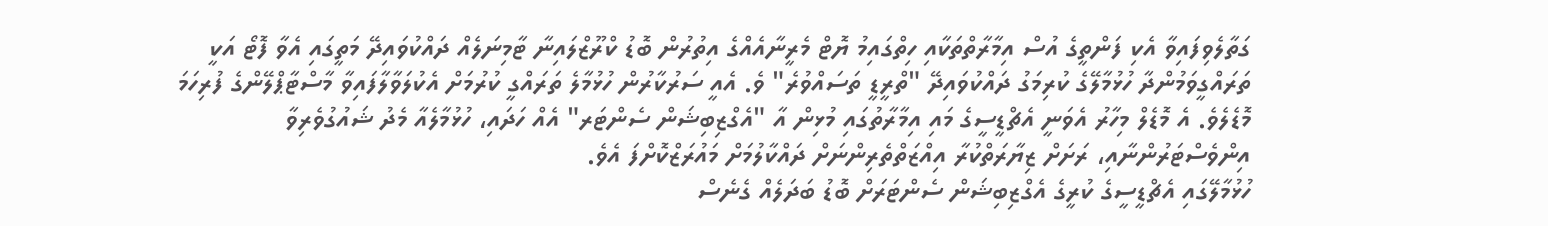ގަތާލެވިފައިވާ އެކި ފަންތީގެ އުސް އިމާރާތްތަކާއި ހިތްގައިމު ޔޮޓް މެރީނާއެއްގެ އިތުރުން ބޮޑު ކްރޫޒްލައިނާ ޓާމިނަލެއް ދައްކުވައިދޭ މަތީގައި އެވާ ފޮޓޯ އަކީ ތަރައްގީވަމުންދާ ހުޅުމާލޭގެ ކުރިމަގު ދައްކުވައިދޭ "ތްރީޑީ ތަސައްވުރެ" ވެ. އެއީ ސަރުކާރުން ހުޅުމާލެ ތަރައްގީ ކުރުމަށް އެކުލަވާލާފައިވާ މާސްޓާޕްލޭންގެ ފުރިހަމަ މޮޑެލެވެ. އެ މޮޑެލް މިހާރު އެވަނީ އެޗްޑީސީގެ މައި އިމާރާތުގައި މުޅިން އާ "އެގްޒިބިޝަން ސެންޓަރ" އެއް ހަދައި، ހުޅުމާލެއާ މެދު ޝައުގުވެރިވާ އިންވެސްޓަރުންނާއި، ރަށަށް ޒިޔާރަތްކުރާ އިއްޒަތްތެރިންނަށް ދައްކާލުމަށް މައުރަޒްކޮށްފަ އެވެ.
ހުޅުމާލޭގައި އެޗްޑީސީގެ ކުރީގެ އެގްޒިބިޝަން ސެންޓަރަށް ބޮޑު ބަދަލެއް ގެނެސް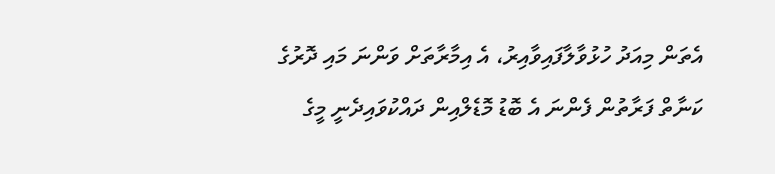އެތަން މިއަދު ހުޅުވާލާފައިވާއިރު، އެ އިމާރާތަށް ވަންނަ މައި ދޮރުގެ ކަނާތް ފަރާތުން ފެންނަ އެ ބޮޑު މޮޑެލްއިން ދައްކުވައިދެނީ މީގެ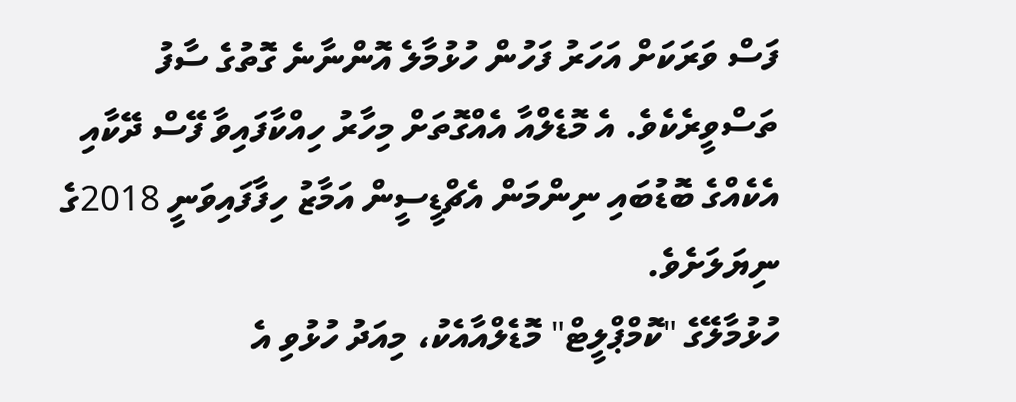ފަސް ވަރަކަށް އަހަރު ފަހުން ހުޅުމާލެ އޮންނާނެ ގޮތުގެ ސާފު ތަސްވީރެކެވެ. އެ މޮޑެލްއާ އެއްގޮތަށް މިހާރު ހިއްކާފައިވާ ފޭސް ދޭކާއި އެކެއްގެ ބޮޑުބައި ނިންމަން އެޗްޑީސީން އަމާޒު ހިފާފައިވަނީ 2018ގެ ނިޔަލަށެވެ.
ހުޅުމާލޭގެ "ކޮމްޕްލީޓް" މޮޑެލްއާއެކު، މިއަދު ހުޅުވި އެ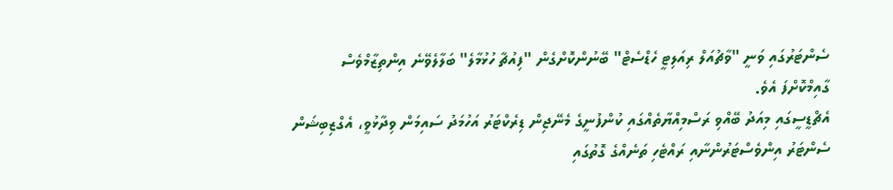ސެންޓަރުގައި ވަނީ "ވާޗުއަލް ރިއަލިޓީ ހެޑްސެޓް" ބޭނުންކޮށްގެން "ފިއުޗާ ހުޅުމާލެ" ބަލާލެވޭނެ އިންތިޒާމްވެސް ގާއިމްކޮށްފަ އެވެ.
އެޗްޑީސީގައި މިއަދު ބޭއްވި ރަސްމިއްޔާތެއްގައި ކުންފުނީގެ މެނޭޖިން ޑިރެކްޓަރު އަހުމަދު ސައިމަން ވިދާޅުވީ، އެގްޒިބިޝަން ސެންޓަރު އިންވެސްޓަރުންނާއި ރައްޓެހި ތަނެއްގެ ގޮތުގައި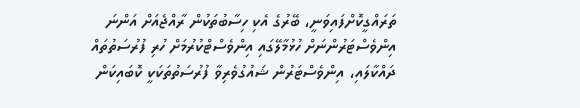ތަރައްގީކޮށްފައިވަނީ، ބޭރުގެ އެކި ހިސާބުތަކުން ރާއްޖެއަށް އަންނަ އިންވެސްޓަރުންނަށް ހުޅުމާލޭގައި އިންވެސްޓްކުރުމަށް ހުރި ފުރުސަތުތައް ދައްކާލައި، އިންވެސްޓަރުން ޝައުގުވެރިވާ ފުރުސަތުތަކަކީ ކޮބައިކަން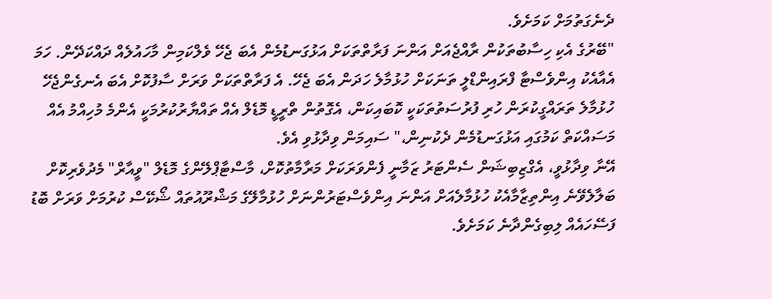ދެނެގަތުމަށް ކަމަށެވެ.
"ބޭރުގެ އެކި ހިސާބުތަކުން ރާއްޖެއަށް އަންނަ ފަރާތްތަކަށް އަޅުގަނޑުމެން އެބަ ޖެހޭ ވެލްކަމިން މާހައުލެއް ދައްކަދޭން. ހަމަ އެއާއެކު އިންވެސްޓާ ފްރައިންޑްލީ ތަނަކަށް ހުޅުމާލެ ހަދަން އެބަ ޖެހޭ. އެ ފަރާތްތަކަށް ވަރަށް ސާފުކޮށް އެބަ އެނގެންޖެހޭ ހުޅުމާލެ ތަރައްގީކުރަން ހުރި ފުރުސަތުތަކަކީ ކޮބައިކަން، އެގޮތުން ތްރީޑީ މޮޑެލް އެއް ތައްޔާރުކުރުމަކީ އެންމެ މުހިއްމު އެއް މަސައްކަތް ކަމުގައި އަޅުގަނޑުމެން ދެކުނިން،" ސައިމަން ވިދާޅުވި އެވެ.
އޭނާ ވިދާޅުވީ، އެގްޒިބިޝަން ސެންޓަރު ޒަމާނީ ފެންވަރަކަށް މަރާމާތުކޮށް، މާސްޓާޕްލޭންގެ މޮޑެލް "ވީއާރް" މެދުވެރިކޮށް ބަލާލެވޭނެ އިންތިޒާމާއެކު ހުޅުމާލެއަށް އަންނަ އިންވެސްޓަރުންނަށް ހުޅުމާލޭގެ މަޝްރޫއުތައް ޝޯކޭސް ކުރުމަށް ވަރަށް ބޮޑު ފަސޭހައެއް ލިބިގެންދާނެ ކަމަށެވެ.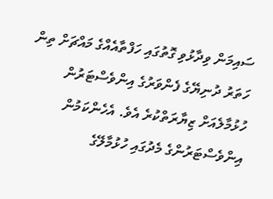ސައިމަން ވިދާޅުވި ގޮތުގައި ހަފްތާއެއްގެ މައްޗަށް ތިން ހަތަރު ދުނިޔޭގެ ފެންވަރުގެ އިންވެސްޓަރުން ހުޅުމާލެއަށް ޒިޔާރަތްކުރެ އެވެ. އެހެންކަމުން އިންވެސްޓަރުންގެ މެދުގައި ހުޅުމާލޭގެ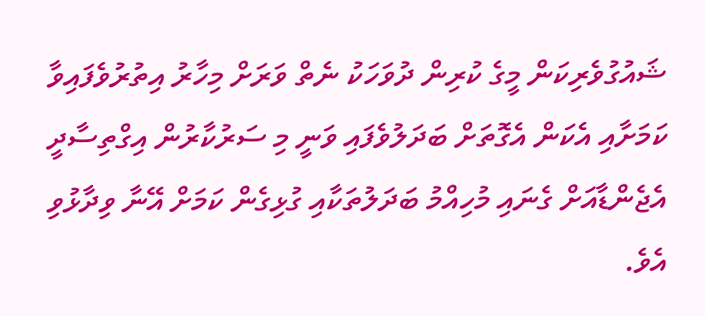ޝައުގުވެރިކަން މީގެ ކުރިން ދުވަހަކު ނެތް ވަރަށް މިހާރު އިތުރުވެފައިވާ ކަމަށާއި އެކަން އެގޮތަށް ބަދަލުވެފައި ވަނީ މި ސަރުކާރުން އިގްތިސާދީ އެޖެންޑާއަށް ގެނައި މުހިއްމު ބަދަލުތަކާއި ގުޅިގެން ކަމަށް އޭނާ ވިދާޅުވި އެވެ.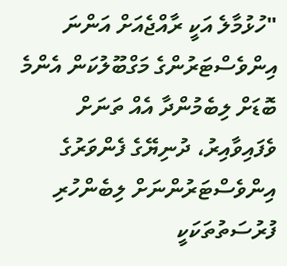"ހުޅުމާލެ އަކީ ރާއްޖެއަށް އަންނަ އިންވެސްޓަރުންގެ މަގްބޫލުކަން އެންމެ ބޮޑަށް ލިބެމުންދާ އެއް ތަނަށް ވެފައިވާއިރު، ދުނިޔޭގެ ފެންވަރުގެ އިންވެސްޓަރުންނަށް ލިބެންހުރި ފުރުސަތުތަކަކީ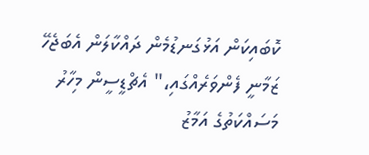ކޮބައިކަން އަޅުގަނޑުމެން ދައްކާލަން އެބަޖެހޭ ޒަމާނީ ފެންވަރެއްގައި،" އެޗްޑީސީން މިހާރު މަސައްކަތުގެ އަމާޒު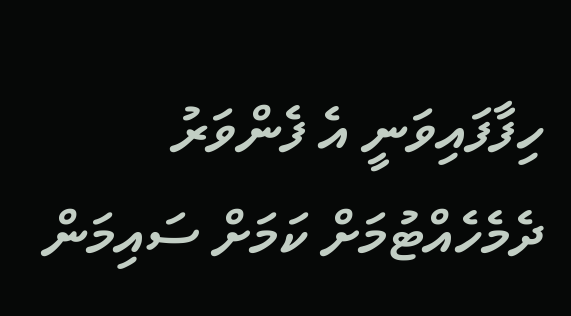ހިފާފައިވަނީ އެ ފެންވަރު ދެމެހެއްޓުމަށް ކަމަށް ސައިމަން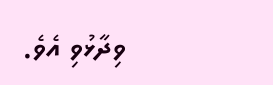ވިދާޅުވި އެވެ.